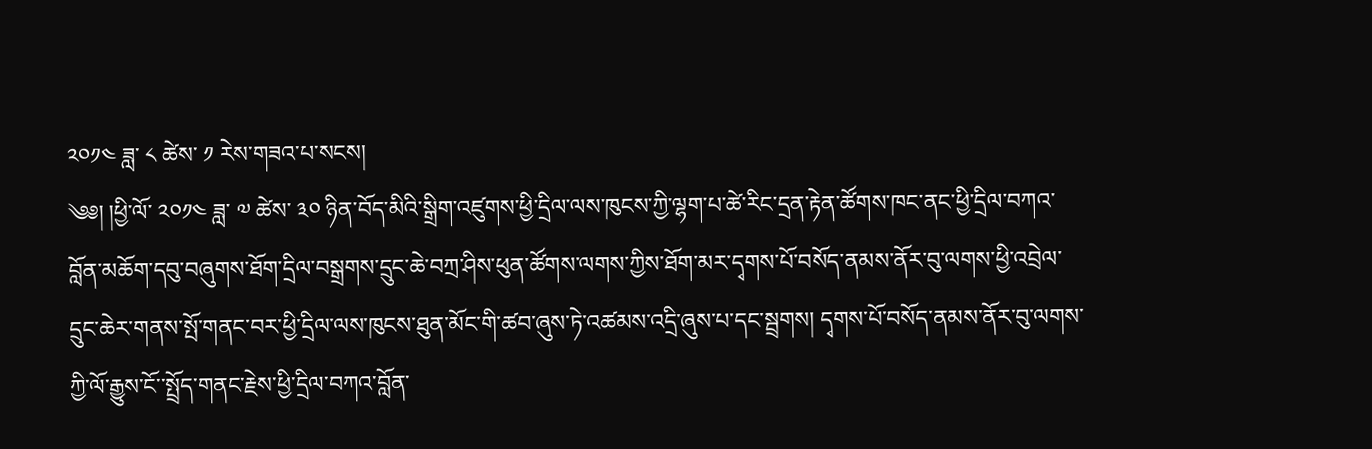༢༠༡༤ ཟླ་ ༨ ཚེས་ ༡ རེས་གཟའ་པ་སངས།
༄༅། །ཕྱི་ལོ་ ༢༠༡༤ ཟླ་ ༧ ཚེས་ ༣༠ ཉིན་བོད་མིའི་སྒྲིག་འཛུགས་ཕྱི་དྲིལ་ལས་ཁུངས་ཀྱི་ལྷག་པ་ཚེ་རིང་དྲན་རྟེན་ཚོགས་ཁང་ནང་ཕྱི་དྲིལ་བཀའ་བློན་མཆོག་དབུ་བཞུགས་ཐོག་དྲིལ་བསྒྲགས་དྲུང་ཆེ་བཀྲ་ཤིས་ཕུན་ཚོགས་ལགས་ཀྱིས་ཐོག་མར་དྭགས་པོ་བསོད་ནམས་ནོར་བུ་ལགས་ཕྱི་འབྲེལ་དྲུང་ཆེར་གནས་སྤོ་གནང་བར་ཕྱི་དྲིལ་ལས་ཁུངས་ཐུན་མོང་གི་ཚབ་ཞུས་ཏེ་འཚམས་འདྲི་ཞུས་པ་དང་སྦྲགས། དྭགས་པོ་བསོད་ནམས་ནོར་བུ་ལགས་ཀྱི་ལོ་རྒྱུས་ངོ་་སྤྲོད་གནང་རྗེས་ཕྱི་དྲིལ་བཀའ་བློན་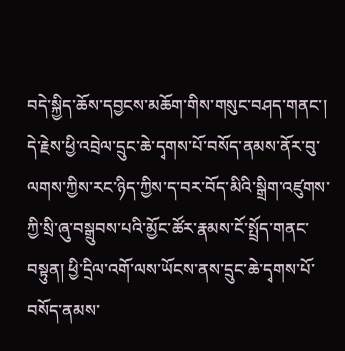བདེ་སྐྱིད་ཆོས་དབྱངས་མཆོག་གིས་གསུང་བཤད་གནང་།
དེ་རྗེས་ཕྱི་འབྲེལ་དྲུང་ཆེ་དྭགས་པོ་བསོད་ནམས་ནོར་བུ་ལགས་ཀྱིས་རང་ཉིད་ཀྱིས་ད་བར་བོད་མིའི་སྒྲིག་འཛུགས་ཀྱི་སྲི་ཞུ་བསྒྲུབས་པའི་མྱོང་ཚོར་རྣམས་ངོ་སྤྲོད་གནང་བསྟུན། ཕྱི་དྲིལ་འགོ་ལས་ཡོངས་ནས་དྲུང་ཆེ་དྭགས་པོ་བསོད་ནམས་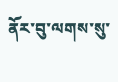ནོར་བུ་ལགས་སུ་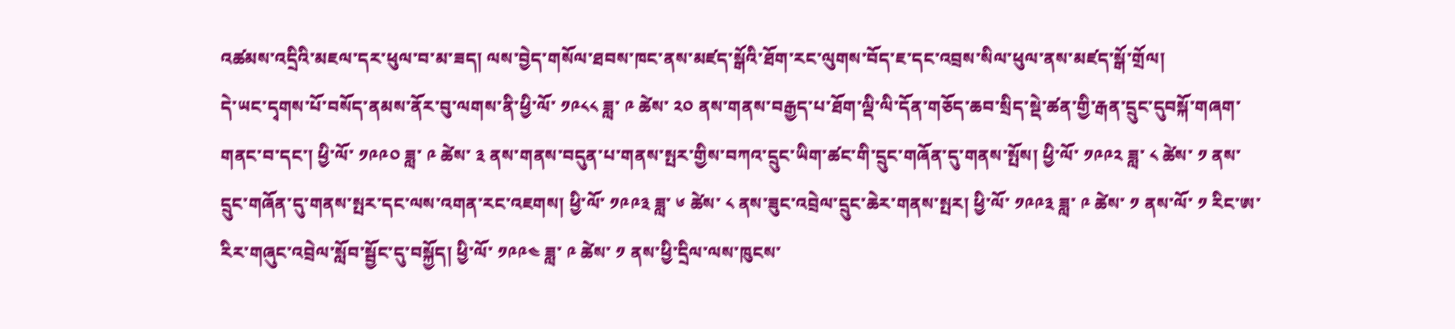འཚམས་འདྲིའི་མཇལ་དར་ཕུལ་བ་མ་ཟད། ལས་བྱེད་གསོལ་ཐབས་ཁང་ནས་མཛད་སྒོའི་ཐོག་རང་ལུགས་བོད་ཇ་དང་འབྲས་སིལ་ཕུལ་ནས་མཛད་སྒོ་གྲོལ།
དེ་ཡང་དྭགས་པོ་བསོད་ནམས་ནོར་བུ་ལགས་ནི་ཕྱི་ལོ་ ༡༩༨༨ ཟླ་ ༩ ཚེས་ ༢༠ ནས་གནས་བརྒྱད་པ་ཐོག་ལྡི་ལི་དོན་གཅོད་ཆབ་སྲིད་སྡེ་ཚན་གྱི་རྒན་དྲུང་དུབསྐོ་གཞག་གནང་བ་དང་། ཕྱི་ལོ་ ༡༩༩༠ ཟླ་ ༩ ཚེས་ ༣ ནས་གནས་བདུན་པ་གནས་སྤར་གྱིས་བཀའ་དྲུང་ཡིག་ཚང་གི་དྲུང་གཞོན་དུ་གནས་སྤོས། ཕྱི་ལོ་ ༡༩༩༢ ཟླ་ ༨ ཚེས་ ༡ ནས་དྲུང་གཞོན་དུ་གནས་སྤར་དང་ལས་འགན་རང་འཇགས། ཕྱི་ལོ་ ༡༩༩༣ ཟླ་ ༦ ཚེས་ ༨ ནས་ཟུང་འབྲེལ་དྲུང་ཆེར་གནས་སྤར། ཕྱི་ལོ་ ༡༩༩༣ ཟླ་ ༩ ཚེས་ ༡ ནས་ལོ་ ༡ རིང་ཨ་རིར་གཞུང་འབྲེལ་སློབ་སྦྱོང་དུ་བསྐྱོད། ཕྱི་ལོ་ ༡༩༩༤ ཟླ་ ༩ ཚེས་ ༡ ནས་ཕྱི་དྲིལ་ལས་ཁུངས་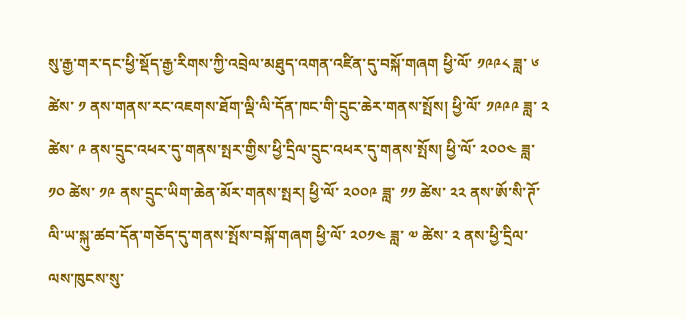སུ་རྒྱ་གར་དང་ཕྱི་སྡོད་རྒྱ་རིགས་ཀྱི་འབྲེལ་མཐུད་འགན་འཛིན་དུ་བསྐོ་གཞག ཕྱི་ལོ་ ༡༩༩༨ ཟླ་ ༦ ཚེས་ ༡ ནས་གནས་རང་འཇགས་ཐོག་ལྡི་ལི་དོན་ཁང་གི་དྲུང་ཆེར་གནས་སྤོས། ཕྱི་ལོ་ ༡༩༩༩ ཟླ་ ༢ ཚེས་ ༩ ནས་དྲུང་འཕར་དུ་གནས་སྤར་གྱིས་ཕྱི་དྲིལ་དྲུང་འཕར་དུ་གནས་སྤོས། ཕྱི་ལོ་ ༢༠༠༤ ཟླ་ ༡༠ ཚེས་ ༡༩ ནས་དྲུང་ཡིག་ཆེན་མོར་གནས་སྤར། ཕྱི་ལོ་ ༢༠༠༩ ཟླ་ ༡༡ ཚེས་ ༢༢ ནས་ཨོ་སི་ཊོ་ལི་ཡ་སྐུ་ཚབ་དོན་གཅོད་དུ་གནས་སྤོས་བསྐོ་གཞག ཕྱི་ལོ་ ༢༠༡༤ ཟླ་ ༧ ཚེས་ ༢ ནས་ཕྱི་དྲིལ་ལས་ཁུངས་སུ་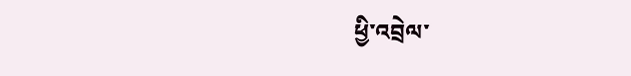ཕྱི་འབྲེལ་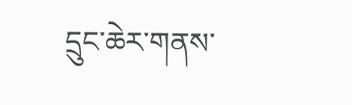དྲུང་ཆེར་གནས་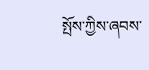སྤོས་ཀྱིས་ཞབས་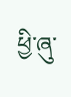ཕྱི་ཞུ་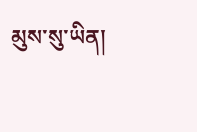མུས་སུ་ཡིན།